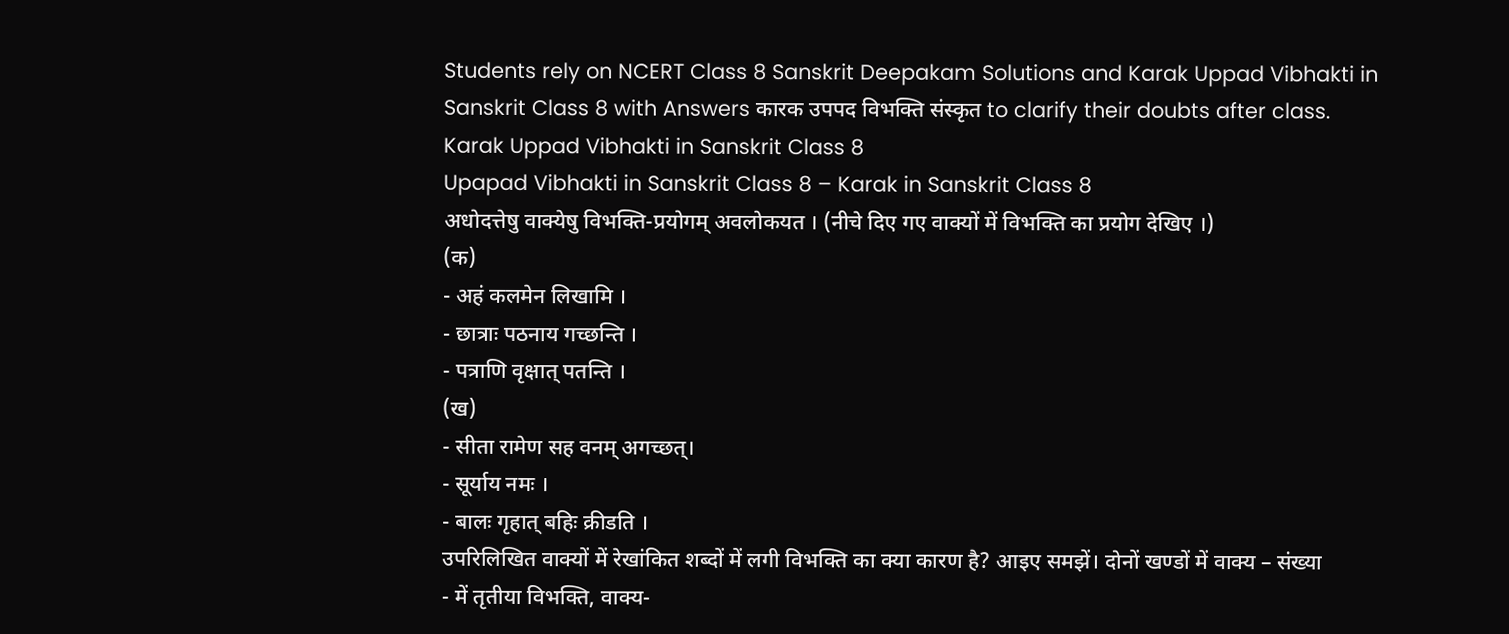Students rely on NCERT Class 8 Sanskrit Deepakam Solutions and Karak Uppad Vibhakti in Sanskrit Class 8 with Answers कारक उपपद विभक्ति संस्कृत to clarify their doubts after class.
Karak Uppad Vibhakti in Sanskrit Class 8
Upapad Vibhakti in Sanskrit Class 8 – Karak in Sanskrit Class 8
अधोदत्तेषु वाक्येषु विभक्ति-प्रयोगम् अवलोकयत । (नीचे दिए गए वाक्यों में विभक्ति का प्रयोग देखिए ।)
(क)
- अहं कलमेन लिखामि ।
- छात्राः पठनाय गच्छन्ति ।
- पत्राणि वृक्षात् पतन्ति ।
(ख)
- सीता रामेण सह वनम् अगच्छत्।
- सूर्याय नमः ।
- बालः गृहात् बहिः क्रीडति ।
उपरिलिखित वाक्यों में रेखांकित शब्दों में लगी विभक्ति का क्या कारण है? आइए समझें। दोनों खण्डों में वाक्य – संख्या
- में तृतीया विभक्ति, वाक्य-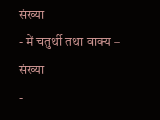संख्या
- में चतुर्थी तथा वाक्य – संख्या
-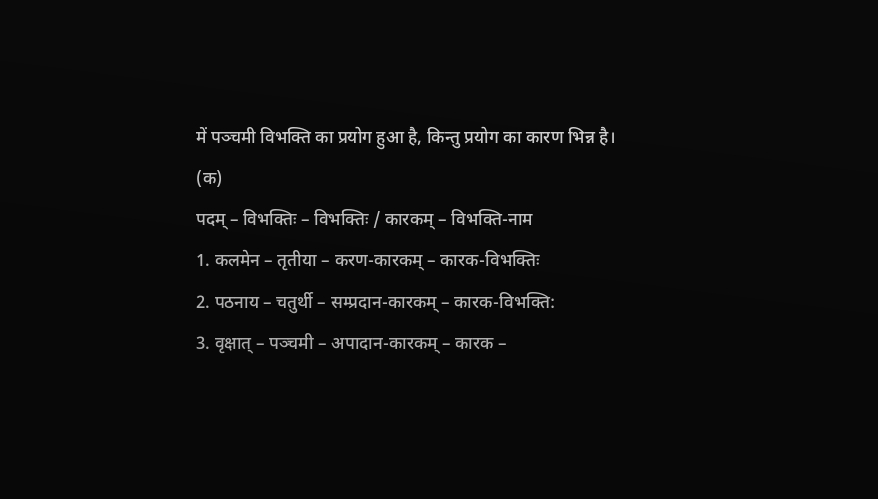में पञ्चमी विभक्ति का प्रयोग हुआ है, किन्तु प्रयोग का कारण भिन्न है।
(क)
पदम् – विभक्तिः – विभक्तिः / कारकम् – विभक्ति-नाम
1. कलमेन – तृतीया – करण-कारकम् – कारक-विभक्तिः
2. पठनाय – चतुर्थी – सम्प्रदान-कारकम् – कारक-विभक्ति:
3. वृक्षात् – पञ्चमी – अपादान-कारकम् – कारक –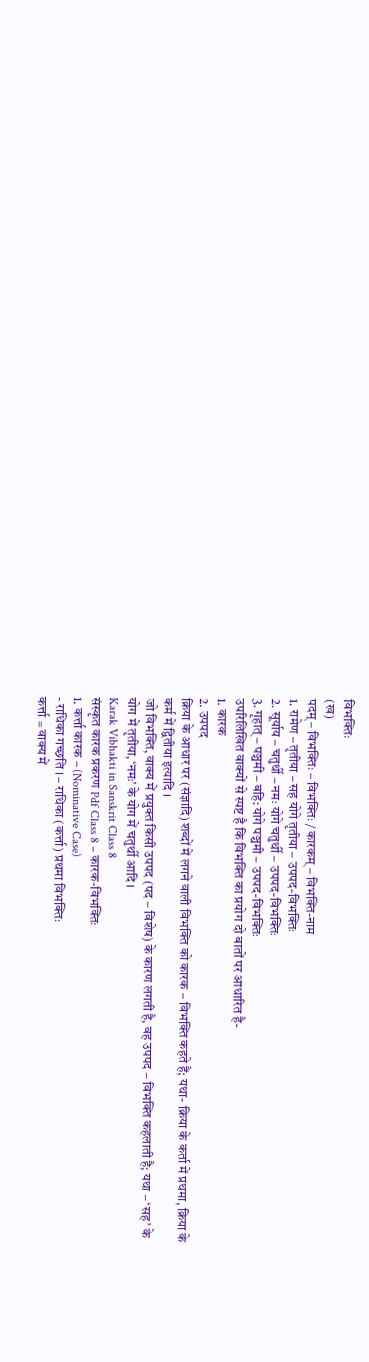विभक्तिः
(ख)
पदम् – विभक्तिः – विभक्तिः / कारकम् – विभक्ति-नाम
1. रामेण – तृतीया – सह योगे तृतीया – उपपद-विभक्तिः
2. सूर्याय – चतुर्थी – नमः योगे चतुर्थी – उपपद-विभक्तिः
3. गृहात् – पञ्चमी – बहि: योगे पञ्चमी – उपपद-विभक्तिः
उपरिलिखित वाक्यों से स्पष्ट है कि विभक्ति का प्रयोग दो बातों पर आधारित है-
1. कारक
2. उपपद
क्रिया के आधार पर (संज्ञादि) शब्दों में लगने वाली विभक्ति को कारक – विभक्ति कहते हैं; यथा- क्रिया के कर्ता में प्रथमा, क्रिया के कर्म में द्वितीया इत्यादि ।
जो विभक्ति, वाक्य में प्रयुक्त किसी उपपद (पद – विशेष) के कारण लगती है, वह उपपद – विभक्ति कहलाती है; यथा – ‘सह’ के योग में तृतीया, ‘नमः’ के योग में चतुर्थी आदि ।
Karak Vibhakti in Sanskrit Class 8
संस्कृत कारक प्रकरण Pdf Class 8 – कारक-विभक्तिः
1. कर्त्ता कारक – (Nominative Case)
- राधिका गच्छति । – राधिका (कर्त्ता) प्रथमा विभक्तिः
कर्त्ता = वाक्य में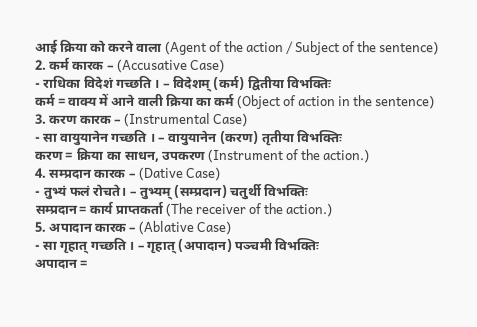आई क्रिया को करने वाला (Agent of the action / Subject of the sentence)
2. कर्म कारक – (Accusative Case)
- राधिका विदेशं गच्छति । – विदेशम् (कर्म) द्वितीया विभक्तिः
कर्म = वाक्य में आने वाली क्रिया का कर्म (Object of action in the sentence)
3. करण कारक – (Instrumental Case)
- सा वायुयानेन गच्छति । – वायुयानेन (करण) तृतीया विभक्तिः
करण = क्रिया का साधन, उपकरण (Instrument of the action.)
4. सम्प्रदान कारक – (Dative Case)
- तुभ्यं फलं रोचते। – तुभ्यम् (सम्प्रदान) चतुर्थी विभक्तिः
सम्प्रदान= कार्य प्राप्तकर्ता (The receiver of the action.)
5. अपादान कारक – (Ablative Case)
- सा गृहात् गच्छति । – गृहात् (अपादान) पञ्चमी विभक्तिः
अपादान =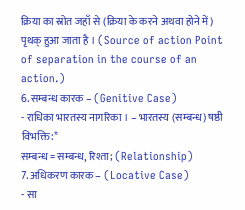क्रिया का स्रोत जहाँ से (क्रिया के करने अथवा होने में) पृथक् हुआ जाता है । (Source of action Point of separation in the course of an action.)
6. सम्बन्ध कारक – (Genitive Case)
- राधिका भारतस्य नागरिका । – भारतस्य (सम्बन्ध) षष्ठी विभक्ति:*
सम्बन्ध = सम्बन्ध, रिश्ता; (Relationship)
7. अधिकरण कारक – (Locative Case)
- सा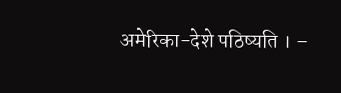अमेरिका-देशे पठिष्यति । –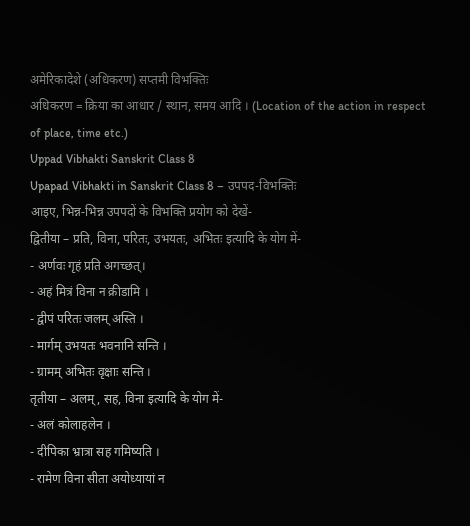अमेरिकादेशे (अधिकरण) सप्तमी विभक्तिः
अधिकरण = क्रिया का आधार / स्थान, समय आदि । (Location of the action in respect of place, time etc.)
Uppad Vibhakti Sanskrit Class 8
Upapad Vibhakti in Sanskrit Class 8 – उपपद-विभक्तिः
आइए, भिन्न-भिन्न उपपदों के विभक्ति प्रयोग को देखें-
द्वितीया – प्रति, विना, परितः, उभयतः, अभितः इत्यादि के योग में-
- अर्णवः गृहं प्रति अगच्छत्।
- अहं मित्रं विना न क्रीडामि ।
- द्वीपं परितः जलम् अस्ति ।
- मार्गम् उभयतः भवनानि सन्ति ।
- ग्रामम् अभितः वृक्षाः सन्ति ।
तृतीया – अलम्, सह, विना इत्यादि के योग में-
- अलं कोलाहलेन ।
- दीपिका भ्रात्रा सह गमिष्यति ।
- रामेण विना सीता अयोध्यायां न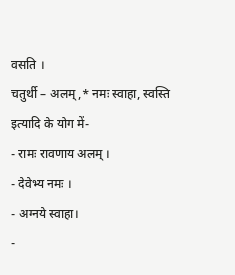वसति ।
चतुर्थी – अलम्,* नमः स्वाहा, स्वस्ति इत्यादि के योग में-
- रामः रावणाय अलम् ।
- देवेभ्य नमः ।
- अग्नये स्वाहा।
-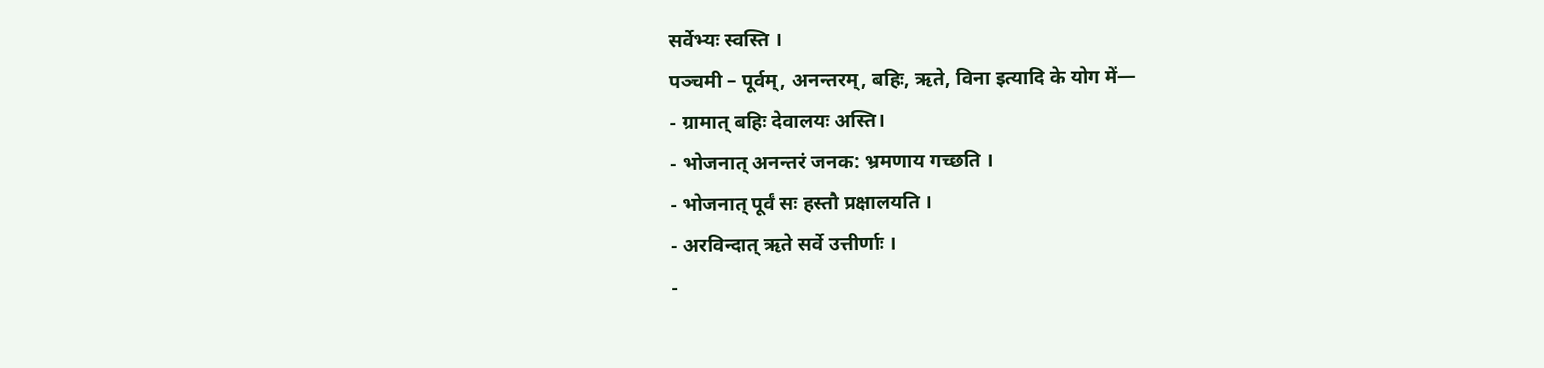सर्वेभ्यः स्वस्ति ।
पञ्चमी – पूर्वम्, अनन्तरम्, बहिः, ऋते, विना इत्यादि के योग में—
- ग्रामात् बहिः देवालयः अस्ति।
- भोजनात् अनन्तरं जनक: भ्रमणाय गच्छति ।
- भोजनात् पूर्वं सः हस्तौ प्रक्षालयति ।
- अरविन्दात् ऋते सर्वे उत्तीर्णाः ।
-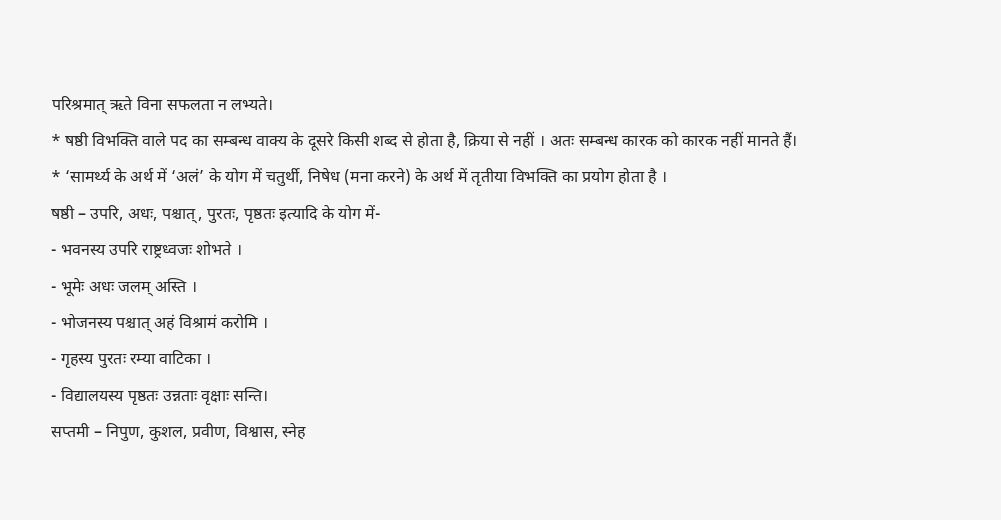परिश्रमात् ऋते विना सफलता न लभ्यते।
* षष्ठी विभक्ति वाले पद का सम्बन्ध वाक्य के दूसरे किसी शब्द से होता है, क्रिया से नहीं । अतः सम्बन्ध कारक को कारक नहीं मानते हैं।
* ‘सामर्थ्य के अर्थ में ‘अलं’ के योग में चतुर्थी, निषेध (मना करने) के अर्थ में तृतीया विभक्ति का प्रयोग होता है ।
षष्ठी – उपरि, अधः, पश्चात्, पुरतः, पृष्ठतः इत्यादि के योग में-
- भवनस्य उपरि राष्ट्रध्वजः शोभते ।
- भूमेः अधः जलम् अस्ति ।
- भोजनस्य पश्चात् अहं विश्रामं करोमि ।
- गृहस्य पुरतः रम्या वाटिका ।
- विद्यालयस्य पृष्ठतः उन्नताः वृक्षाः सन्ति।
सप्तमी – निपुण, कुशल, प्रवीण, विश्वास, स्नेह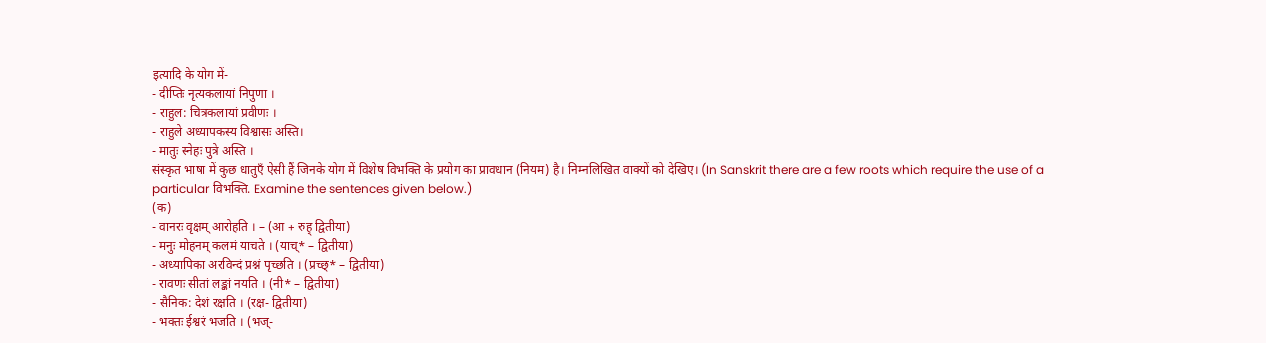इत्यादि के योग में-
- दीप्तिः नृत्यकलायां निपुणा ।
- राहुल: चित्रकलायां प्रवीणः ।
- राहुले अध्यापकस्य विश्वासः अस्ति।
- मातुः स्नेहः पुत्रे अस्ति ।
संस्कृत भाषा में कुछ धातुएँ ऐसी हैं जिनके योग में विशेष विभक्ति के प्रयोग का प्रावधान (नियम) है। निम्नलिखित वाक्यों को देखिए। (In Sanskrit there are a few roots which require the use of a particular विभक्ति. Examine the sentences given below.)
(क)
- वानरः वृक्षम् आरोहति । – (आ + रुह् द्वितीया)
- मनुः मोहनम् कलमं याचते । (याच्* – द्वितीया)
- अध्यापिका अरविन्दं प्रश्नं पृच्छति । (प्रच्छ्* – द्वितीया)
- रावणः सीतां लङ्कां नयति । (नी* – द्वितीया)
- सैनिक: देशं रक्षति । (रक्ष- द्वितीया)
- भक्तः ईश्वरं भजति । (भज्-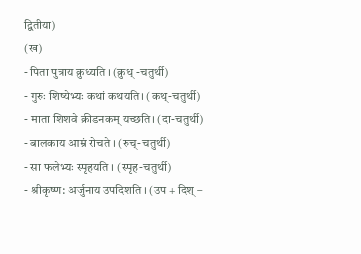द्वितीया)
(ख)
- पिता पुत्राय क्रुध्यति । (क्रुध् -चतुर्थी)
- गुरुः शिष्येभ्यः कथां कथयति। (कथ्-चतुर्थी)
- माता शिशवे क्रीडनकम् यच्छति। (दा-चतुर्थी)
- बालकाय आम्रं रोचते । (रुच्-चतुर्थी)
- सा फलेभ्यः स्पृहयति । (स्पृह-चतुर्थी)
- श्रीकृष्ण: अर्जुनाय उपदिशति । (उप + दिश् –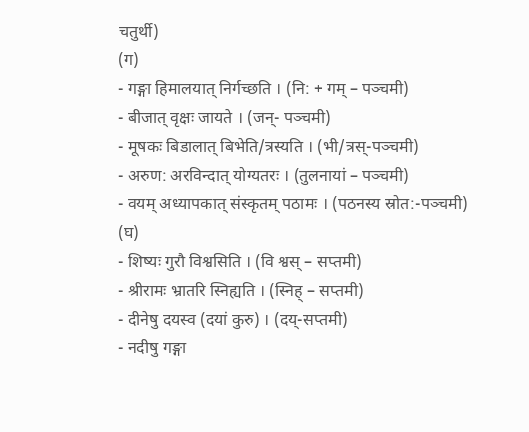चतुर्थी)
(ग)
- गङ्गा हिमालयात् निर्गच्छति । (नि: + गम् – पञ्चमी)
- बीजात् वृक्षः जायते । (जन्- पञ्चमी)
- मूषकः बिडालात् बिभेति/त्रस्यति । (भी/त्रस्-पञ्चमी)
- अरुण: अरविन्दात् योग्यतरः । (तुलनायां – पञ्चमी)
- वयम् अध्यापकात् संस्कृतम् पठामः । (पठनस्य स्रोत:-पञ्चमी)
(घ)
- शिष्यः गुरौ विश्वसिति । (वि श्वस् – सप्तमी)
- श्रीरामः भ्रातरि स्निह्यति । (स्निह् – सप्तमी)
- दीनेषु दयस्व (दयां कुरु) । (दय्-सप्तमी)
- नदीषु गङ्गा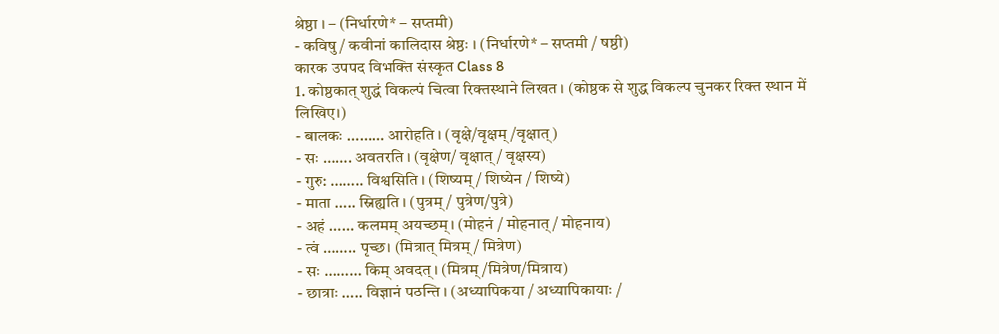श्रेष्ठा । – (निर्धारणे* – सप्तमी)
- कविषु / कवीनां कालिदास श्रेष्ठः । (निर्धारणे* – सप्तमी / षष्ठी)
कारक उपपद विभक्ति संस्कृत Class 8
1. कोष्ठकात् शुद्धं विकल्पं चित्वा रिक्तस्थाने लिखत । (कोष्ठक से शुद्ध विकल्प चुनकर रिक्त स्थान में लिखिए।)
- बालकः ……… आरोहति । (वृक्षे/वृक्षम्/वृक्षात्)
- सः ……. अवतरति । (वृक्षेण/ वृक्षात्/ वृक्षस्य)
- गुरु: …….. विश्वसिति । (शिष्यम्/ शिष्येन / शिष्ये)
- माता ….. स्निह्यति । (पुत्रम्/ पुत्रेण/पुत्रे)
- अहं …… कलमम् अयच्छम्। (मोहनं / मोहनात् / मोहनाय)
- त्वं …….. पृच्छ। (मित्रात् मित्रम् / मित्रेण)
- सः ……… किम् अवदत्। (मित्रम्/मित्रेण/मित्राय)
- छात्राः ….. विज्ञानं पठन्ति । (अध्यापिकया / अध्यापिकायाः /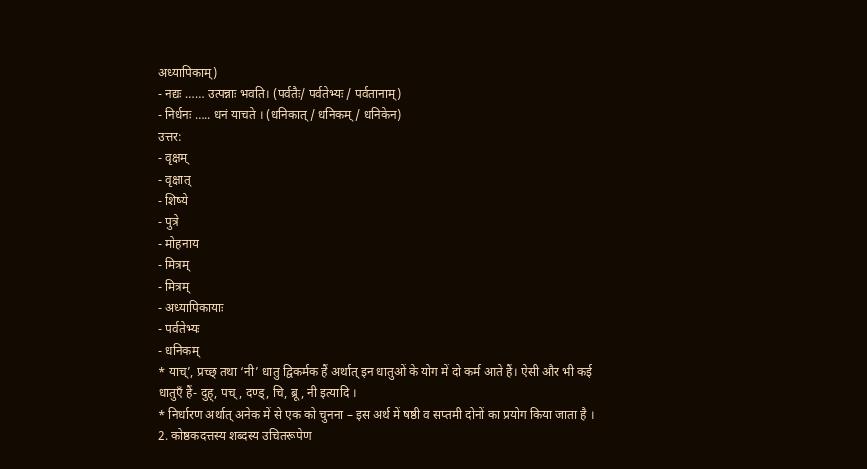अध्यापिकाम्)
- नद्यः …… उत्पन्नाः भवति। (पर्वतैः/ पर्वतेभ्यः / पर्वतानाम्)
- निर्धनः ….. धनं याचते । (धनिकात्/ धनिकम् / धनिकेन)
उत्तर:
- वृक्षम्
- वृक्षात्
- शिष्ये
- पुत्रे
- मोहनाय
- मित्रम्
- मित्रम्
- अध्यापिकायाः
- पर्वतेभ्यः
- धनिकम्
* याच्’, प्रच्छ् तथा ‘नी’ धातु द्विकर्मक हैं अर्थात् इन धातुओं के योग में दो कर्म आते हैं। ऐसी और भी कई धातुएँ हैं- दुह्, पच्, दण्ड्, चि, ब्रू, नी इत्यादि ।
* निर्धारण अर्थात् अनेक में से एक को चुनना – इस अर्थ में षष्ठी व सप्तमी दोनों का प्रयोग किया जाता है ।
2. कोष्ठकदत्तस्य शब्दस्य उचितरूपेण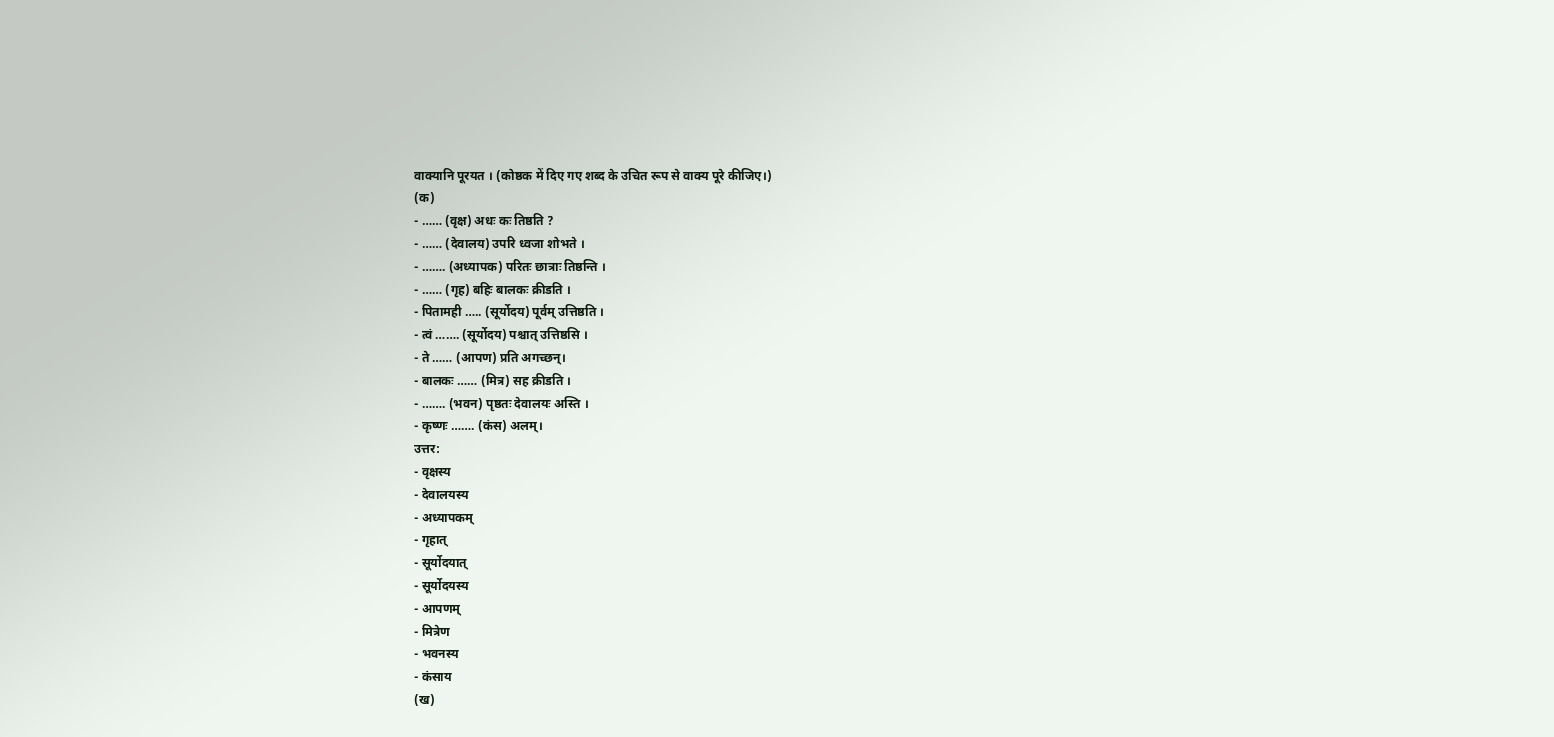वाक्यानि पूरयत । (कोष्ठक में दिए गए शब्द के उचित रूप से वाक्य पूरे कीजिए।)
(क)
- …… (वृक्ष) अधः कः तिष्ठति ?
- …… (देवालय) उपरि ध्वजा शोभते ।
- ……. (अध्यापक) परितः छात्राः तिष्ठन्ति ।
- …… (गृह) बहिः बालकः क्रीडति ।
- पितामही ….. (सूर्योदय) पूर्वम् उत्तिष्ठति ।
- त्वं ……. (सूर्योदय) पश्चात् उत्तिष्ठसि ।
- ते …… (आपण) प्रति अगच्छन्।
- बालकः …… (मित्र) सह क्रीडति ।
- ……. (भवन) पृष्ठतः देवालयः अस्ति ।
- कृष्णः ……. (कंस) अलम्।
उत्तर:
- वृक्षस्य
- देवालयस्य
- अध्यापकम्
- गृहात्
- सूर्योदयात्
- सूर्योदयस्य
- आपणम्
- मित्रेण
- भवनस्य
- कंसाय
(ख)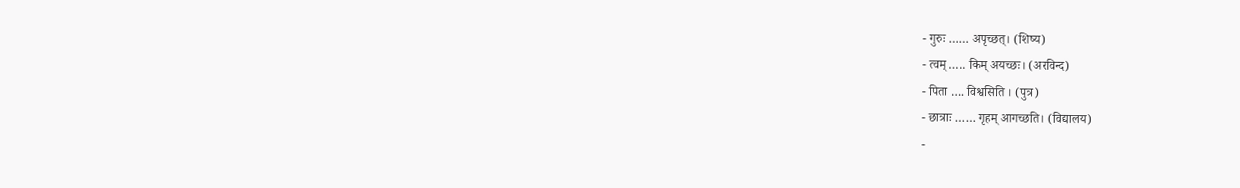- गुरुः …… अपृच्छत्। (शिष्य)
- त्वम् ….. किम् अयच्छः। (अरविन्द)
- पिता …. विश्वसिति । (पुत्र)
- छात्राः …… गृहम् आगच्छति। (विद्यालय)
-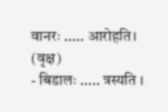वानरः ….. आरोहति। (वृक्ष)
- बिडालः ….. त्रस्यति ।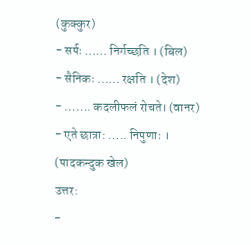(कुक्कुर)
- सर्पः …… निर्गच्छति । (बिल)
- सैनिकः …… रक्षति । (देश)
- ……. कदलीफलं रोचते। (वानर)
- एते छात्रा: ….. निपुणाः । (पादकन्दुक खेल)
उत्तर:
-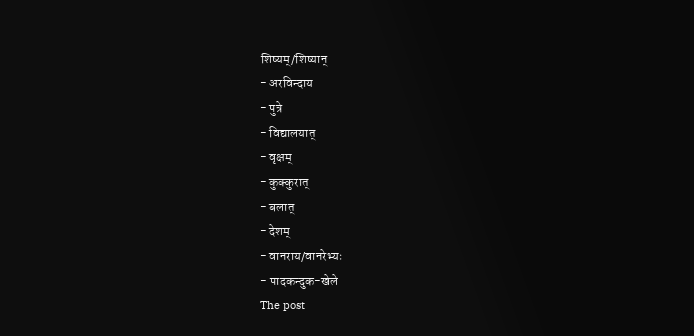शिष्यम्/शिष्यान्
- अरविन्दाय
- पुत्रे
- विद्यालयात्
- वृक्षम्
- कुक्कुरात्
- बलात्
- देशम्
- वानराय/वानरेभ्यः
- पादकन्दुक-खेले
The post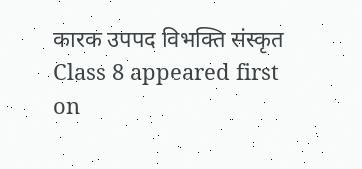कारक उपपद विभक्ति संस्कृत Class 8 appeared first on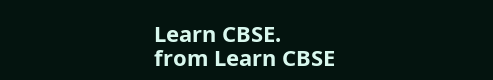Learn CBSE.
from Learn CBSE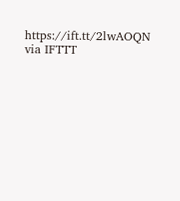https://ift.tt/2lwAOQN
via IFTTT